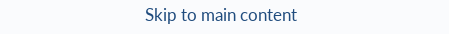Skip to main content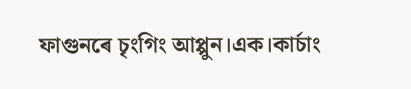ফাগুনৰে চৃংগিং আপ্পুন।এক।কাৰ্চাং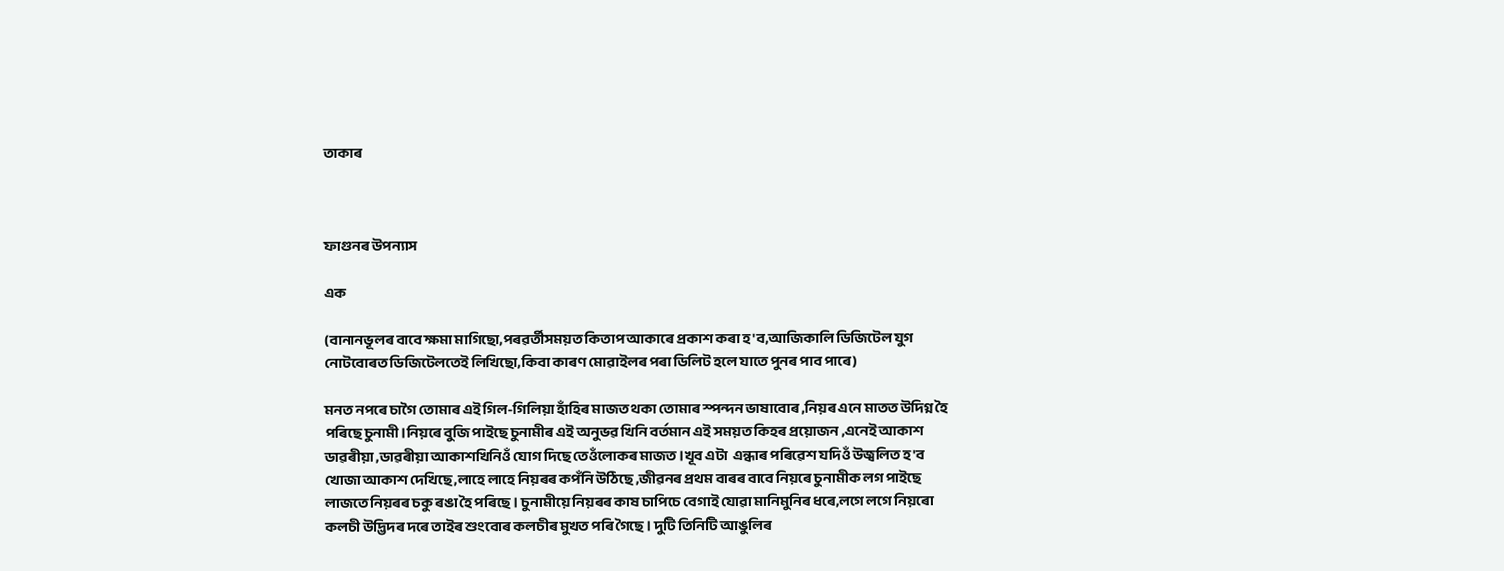তাকাৰ



ফাগুনৰ উপন্যাস

এক

(বানানভূলৰ বাবে ক্ষমা মাগিছো,পৰৱৰ্তীসময়ত কিতাপ আকাৰে প্ৰকাশ কৰা হ'ব,আজিকালি ডিজিটেল যুগ নোটবোৰত ডিজিটেলতেই লিখিছো,কিবা কাৰণ মোৱাইলৰ পৰা ডিলিট হলে যাতে পুনৰ পাব পাৰে)

মনত নপৰে চাগৈ তোমাৰ এই গিল-গিলিয়া হাঁহিৰ মাজত থকা তোমাৰ স্পন্দন ভাষাবোৰ ,নিয়ৰ এনে মাতত উদিগ্ন হৈ পৰিছে চুনামী।নিয়ৰে বুজি পাইছে চুনামীৰ এই অনুভৱ খিনি বৰ্তমান এই সময়ত কিহৰ প্ৰয়োজন ,এনেই আকাশ ডাৱৰীয়া ,ডাৱৰীয়া আকাশখিনিওঁ যোগ দিছে তেওঁলোকৰ মাজত ।খূব এটা  এন্ধাৰ পৰিৱেশ যদিওঁ উজ্বলিত হ'ব খোজা আকাশ দেখিছে ,লাহে লাহে নিয়ৰৰ কপঁনি উঠিছে ,জীৱনৰ প্ৰথম বাৰৰ বাবে নিয়ৰে চুনামীক লগ পাইছে লাজতে নিয়ৰৰ চকু ৰঙা হৈ পৰিছে । চুনামীয়ে নিয়ৰৰ কাষ চাপিচে বেগাই যোৱা মানিমুনিৰ ধৰে,লগে লগে নিয়ৰো কলচী উদ্ভিদৰ দৰে তাইৰ শুংবোৰ কলচীৰ মুখত পৰি গৈছে। দুটি তিনিটি আঙুলিৰ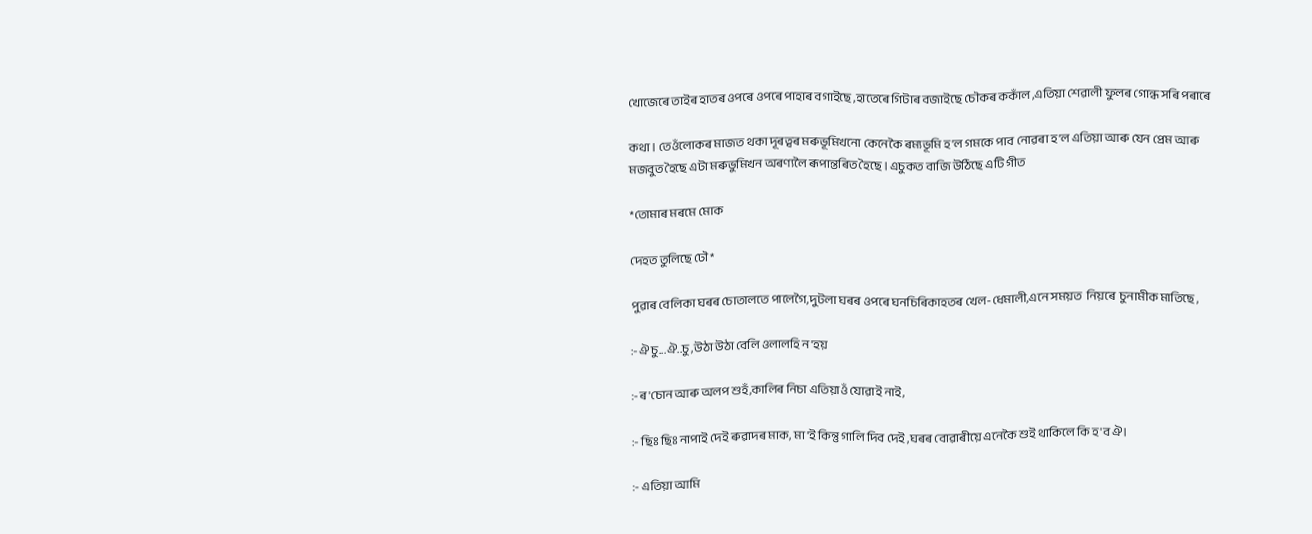খোজেৰে তাইৰ হাতৰ ওপৰে ওপৰে পাহাৰ বগাইছে ,হাতেৰে গিটাৰ বজাইছে চৌকৰ ককাঁল ,এতিয়া শেৱালী ফুলৰ গোন্ধ সৰি পৰাৰে

কথা । তেওঁলোকৰ মাজত থকা দূৰত্বৰ মৰুভূমিখনো কেনেকৈ ৰম্যভূমি হ'ল গমকে পাব নোৱৰা হ'ল এতিয়া আৰু যেন প্ৰেম আৰু মজবুত হৈছে এটা মৰুভুমিখন অৰণ্যলৈ ৰূপান্তৰিত হৈছে । এচুকত বাজি উঠিছে এটি গীত

*তোমাৰ মৰমে মোক

দেহত তুলিছে ঢৌ*

পুৱাৰ বেলিকা ঘৰৰ চোতালতে পালেগৈ,দুটলা ঘৰৰ ওপৰে ঘনচিৰিকাহতৰ খেল-ধেমালী,এনে সময়ত  নিয়ৰে  চুনামীক মাতিছে ,

:-ঐ চু...ঐ..চু ,উঠা উঠা বেলি ওলালহি ন'হয়

:-ৰ'চোন আৰু অলপ শুহঁ,কালিৰ নিচা এতিয়াওঁ যোৱাই নাই,

:- ছিঃ ছিঃ নাপাই দেই ৰুৱাদৰ মাক, মা'ই কিন্তু গালি দিব দেই ,ঘৰৰ বোৱাৰীয়ে এনেকৈ শুই থাকিলে কি হ'ব ঐ।

:- এতিয়া আমি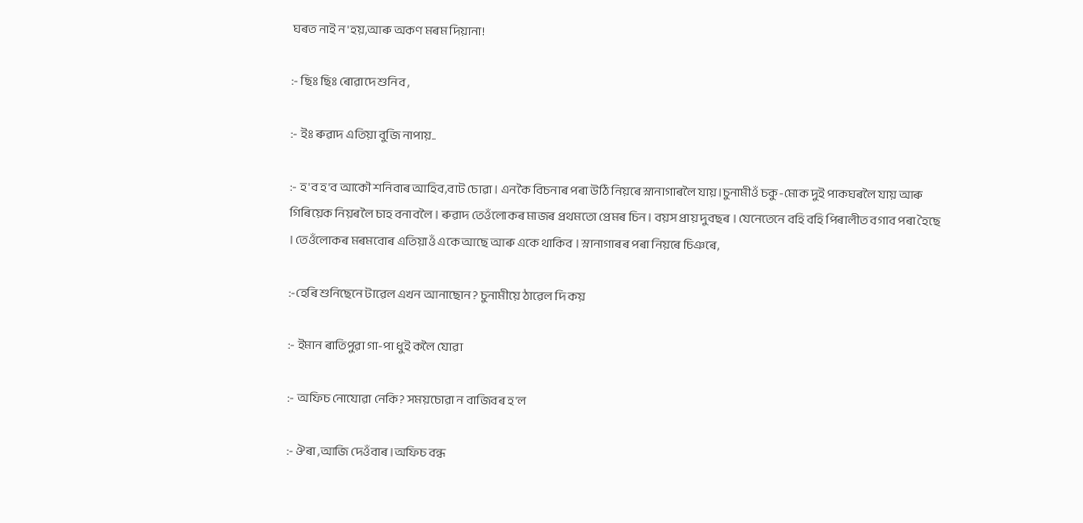ঘৰত নাই ন'হয়,আৰু অকণ মৰম দিয়ানা!

:- ছিঃ ছিঃ ৰোৱাদে শুনিব ,

:- ইঃ ৰুৱাদ এতিয়া বুজি নাপায়..

:- হ'ব হ'ব আকৌ শনিবাৰ আহিব,বাট চোৱা । এনকৈ বিচনাৰ পৰা উঠি নিয়ৰে স্নানাগাৰলৈ যায়।চুনামীওঁ চকু-মোক দুই পাকঘৰলৈ যায় আৰু গিৰিয়েক নিয়ৰলৈ চাহ বনাবলৈ । ৰুৱাদ তেওঁলোকৰ মাজৰ প্ৰথমতো প্ৰেমৰ চিন। বয়স প্ৰায় দুবছৰ । যেনেতেনে বহি বহি পিৰালীত বগাব পৰা হৈছে  । তেওঁলোকৰ মৰমবোৰ এতিয়াওঁ একে আছে আৰু একে থাকিব । স্নানাগাৰৰ পৰা নিয়ৰে চিঞৰে,

:-হেৰি শুনিছেনে টাৱেল এখন আনাছোন? চুনামীয়ে ঠাৱেল দি কয়

:- ইমান ৰাতিপুৱা গা-পা ধুই কলৈ যোৱা

:- অফিচ নোযোৱা নেকি? সময়চোৱা ন বাজিবৰ হ'ল

:- ঔৰা ,আজি দেওঁবাৰ ।অফিচ বন্ধ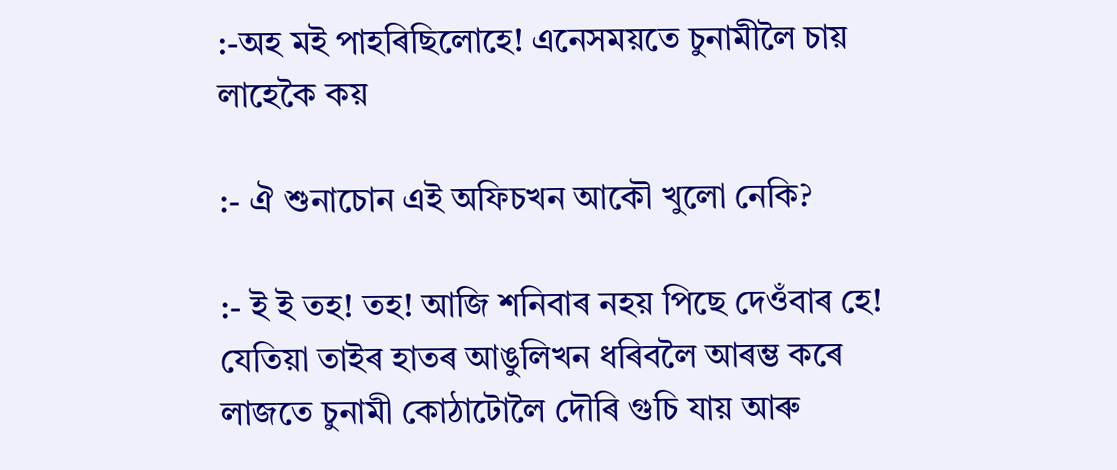:-অহ মই পাহৰিছিলোহে! এনেসময়তে চুনামীলৈ চায় লাহেকৈ কয়

:- ঐ শুনাচোন এই অফিচখন আকৌ খুলো নেকি?

:- ই ই তহ! তহ! আজি শনিবাৰ নহয় পিছে দেওঁবাৰ হে! যেতিয়া তাইৰ হাতৰ আঙুলিখন ধৰিবলৈ আৰম্ভ কৰে লাজতে চুনামী কোঠাটোলৈ দৌৰি গুচি যায় আৰু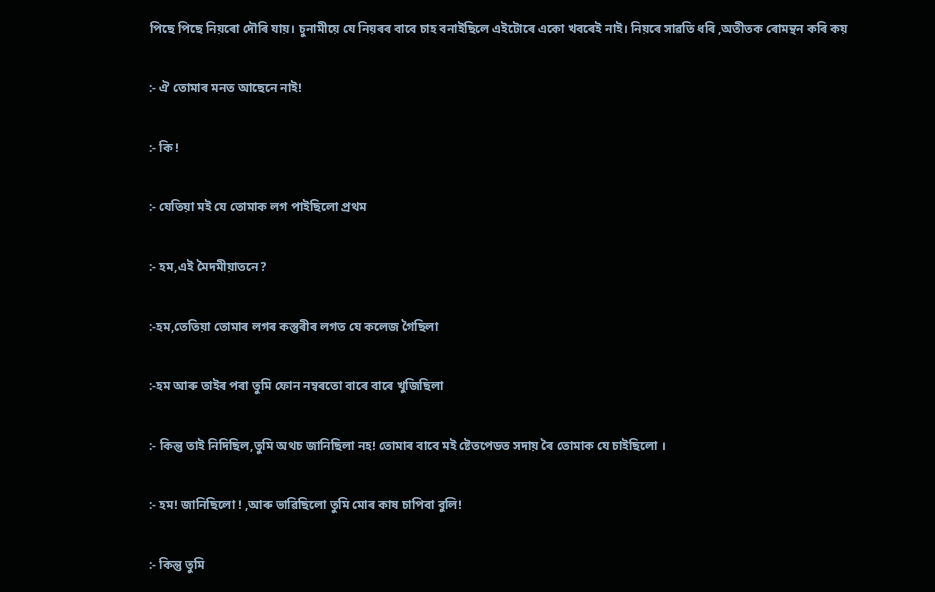পিছে পিছে নিয়ৰো দৌৰি যায়। চুনামীয়ে যে নিয়ৰৰ বাবে চাহ বনাইছিলে এইটোৰে একো খবৰেই নাই। নিয়ৰে সাৱতি ধৰি ,অতীতক ৰোমন্থন কৰি কয়

:- ঐ তোমাৰ মনত আছেনে নাই!

:- কি !

:- যেতিয়া মই যে তোমাক লগ পাইছিলো প্ৰথম

:- হম,এই মৈদমীয়াতনে?

:-হম,তেতিয়া তোমাৰ লগৰ কস্তুৰীৰ লগত যে কলেজ গৈছিলা

:-হম আৰু তাইৰ পৰা তুমি ফোন নম্বৰতো বাৰে বাৰে খুজিছিলা

:- কিন্তু তাই নিদিছিল,তুমি অথচ জানিছিলা নহ! তোমাৰ বাবে মই ষ্টেতপেডত সদায় ৰৈ তোমাক যে চাইছিলো ।

:- হম! জানিছিলো ! ,আৰু ভাৱিছিলো তুমি মোৰ কাষ চাপিবা বুলি!

:- কিন্তু তুমি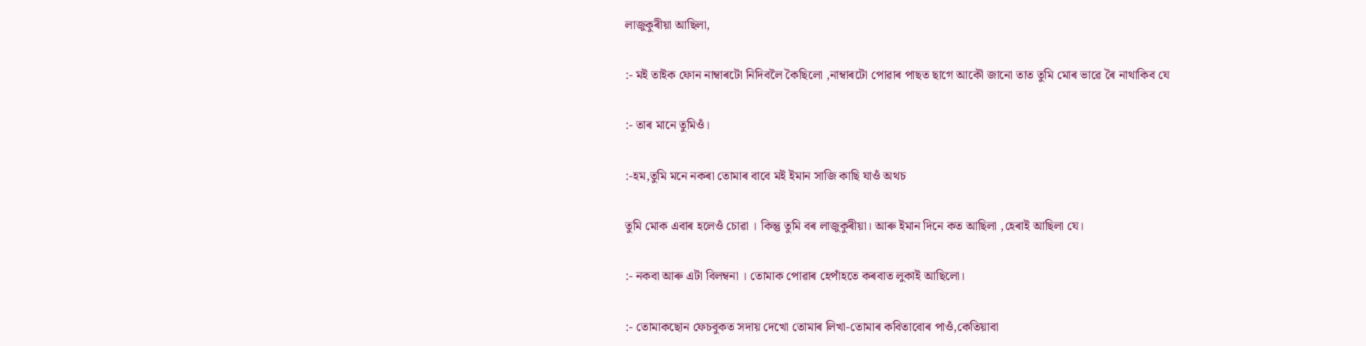লাজুকুৰীয়া আছিলা,

:- মই তাইক ফোন নাম্বাৰটো নিদিবলৈ কৈছিলো ,নাম্বাৰটো পোৱাৰ পাছত ছাগে আকৌ জানো তাত তুমি মোৰ ভাৱে ৰৈ নাথাকিব যে

:- তাৰ মানে তুমিওঁ।

:-হম,তুমি মনে নকৰা তোমাৰ বাবে মই ইমান সাজি কাছি যাওঁ অথচ

তুমি মোক এবাৰ হলেওঁ চোৱা । কিন্তু তুমি বৰ লাজুকুৰীয়া। আৰু ইমান দিনে কত আছিলা ,হেৰাই আছিলা যে।

:- নকবা আৰু এটা বিলম্বনা । তোমাক পোৱাৰ হেপাঁহতে কৰবাত লুকাই আছিলো।

:- তোমাকছোন ফেচবুকত সদায় দেখো তোমাৰ লিখা-তোমাৰ কবিতাবোৰ পাওঁ,কেতিয়াবা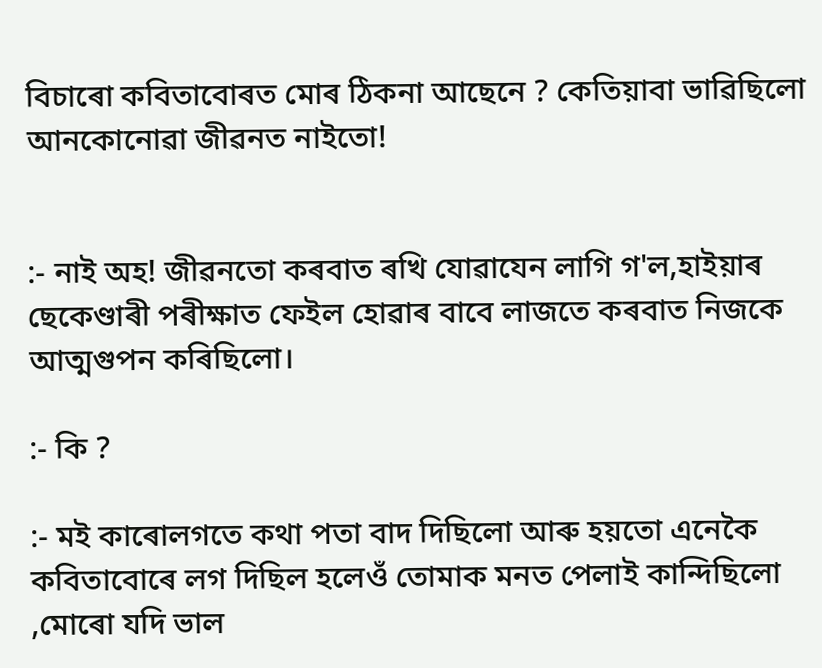বিচাৰো কবিতাবোৰত মোৰ ঠিকনা আছেনে ? কেতিয়াবা ভাৱিছিলো আনকোনোৱা জীৱনত নাইতো!


:- নাই অহ! জীৱনতো কৰবাত ৰখি যোৱাযেন লাগি গ'ল,হাইয়াৰ ছেকেণ্ডাৰী পৰীক্ষাত ফেইল হোৱাৰ বাবে লাজতে কৰবাত নিজকে আত্মগুপন কৰিছিলো।

:- কি ?

:- মই কাৰোলগতে কথা পতা বাদ দিছিলো আৰু হয়তো এনেকৈ কবিতাবোৰে লগ দিছিল হলেওঁ তোমাক মনত পেলাই কান্দিছিলো ,মোৰো যদি ভাল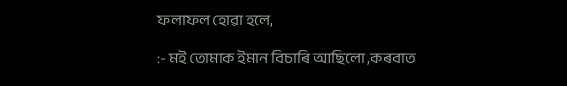ফলাফল হোৱা হলে,

:- মই তোমাক ইমান বিচাৰি আছিলো ,কৰবাত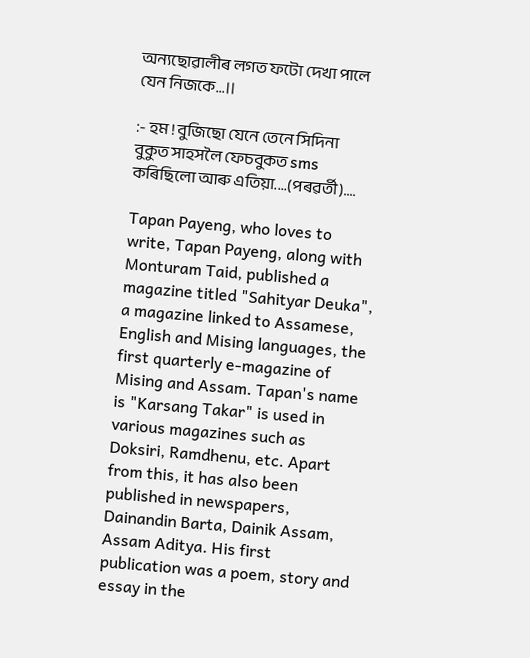অন্যছোৱালীৰ লগত ফটো দেখা পালে যেন নিজকে...॥

:- হম ! বুজিছো যেনে তেনে সিদিনা বুকুত সাহসলৈ ফেচবুকত sms কৰিছিলো আৰু এতিয়া....(পৰৱৰ্তী)....

Tapan Payeng, who loves to write, Tapan Payeng, along with Monturam Taid, published a magazine titled "Sahityar Deuka", a magazine linked to Assamese, English and Mising languages, the first quarterly e-magazine of Mising and Assam. Tapan's name is "Karsang Takar" is used in various magazines such as Doksiri, Ramdhenu, etc. Apart from this, it has also been published in newspapers, Dainandin Barta, Dainik Assam, Assam Aditya. His first publication was a poem, story and essay in the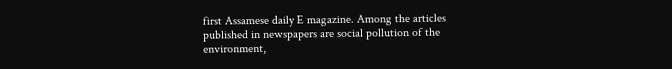first Assamese daily E magazine. Among the articles published in newspapers are social pollution of the environment,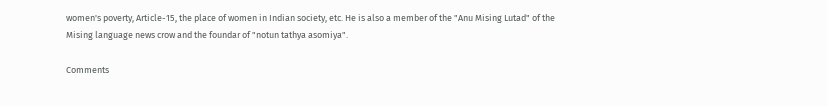women's poverty, Article-15, the place of women in Indian society, etc. He is also a member of the "Anu Mising Lutad" of the Mising language news crow and the foundar of "notun tathya asomiya".

Comments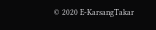© 2020 E-KarsangTakar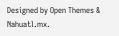Designed by Open Themes & Nahuatl.mx.